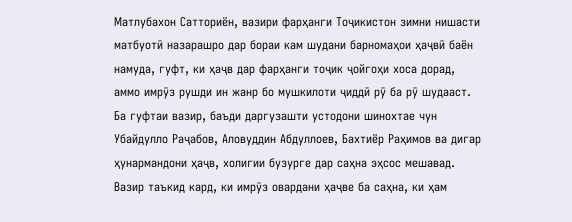Матлубахон Сатториён, вазири фарҳанги Тоҷикистон зимни нишасти матбуотӣ назарашро дар бораи кам шудани барномаҳои ҳаҷвӣ баён намуда, гуфт, ки ҳаҷв дар фарҳанги тоҷик ҷойгоҳи хоса дорад, аммо имрӯз рушди ин жанр бо мушкилоти ҷиддӣ рӯ ба рӯ шудааст.
Ба гуфтаи вазир, баъди даргузашти устодони шинохтае чун Убайдулло Раҷабов, Аловуддин Абдуллоев, Бахтиёр Раҳимов ва дигар ҳунармандони ҳаҷв, холигии бузурге дар саҳна эҳсос мешавад.
Вазир таъкид кард, ки имрӯз овардани ҳаҷве ба саҳна, ки ҳам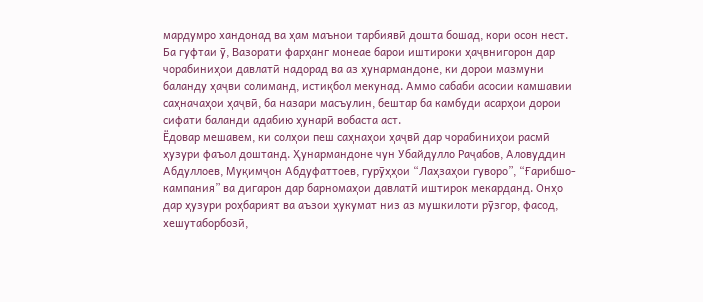мардумро хандонад ва ҳам маънои тарбиявӣ дошта бошад, кори осон нест. Ба гуфтаи ӯ, Вазорати фарҳанг монеае барои иштироки ҳаҷвнигорон дар чорабиниҳои давлатӣ надорад ва аз ҳунармандоне, ки дорои мазмуни баланду ҳаҷви солиманд, истиқбол мекунад. Аммо сабаби асосии камшавии саҳначаҳои ҳаҷвӣ, ба назари масъулин, бештар ба камбуди асарҳои дорои сифати баланди адабию ҳунарӣ вобаста аст.
Ёдовар мешавем, ки солҳои пеш саҳнаҳои ҳаҷвӣ дар чорабиниҳои расмӣ ҳузури фаъол доштанд. Ҳунармандоне чун Убайдулло Раҷабов, Аловуддин Абдуллоев, Муқимҷон Абдуфаттоев, гурӯҳҳои “Лаҳзаҳои гуворо”, “Ғарибшо-кампания” ва дигарон дар барномаҳои давлатӣ иштирок мекарданд. Онҳо дар ҳузури роҳбарият ва аъзои ҳукумат низ аз мушкилоти рӯзгор, фасод, хешутаборбозӣ,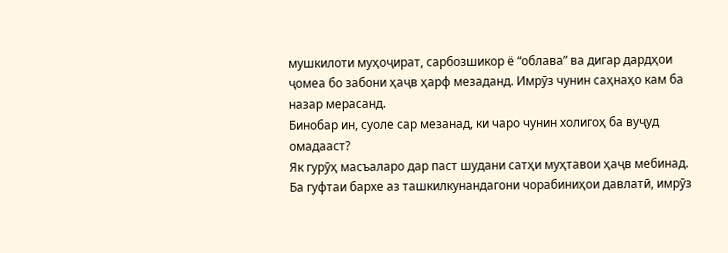мушкилоти муҳоҷират, сарбозшикор ё “облава” ва дигар дардҳои ҷомеа бо забони ҳаҷв ҳарф мезаданд. Имрӯз чунин саҳнаҳо кам ба назар мерасанд.
Бинобар ин, суоле сар мезанад, ки чаро чунин холигоҳ ба вуҷуд омадааст?
Як гурӯҳ масъаларо дар паст шудани сатҳи муҳтавои ҳаҷв мебинад. Ба гуфтаи бархе аз ташкилкунандагони чорабиниҳои давлатӣ, имрӯз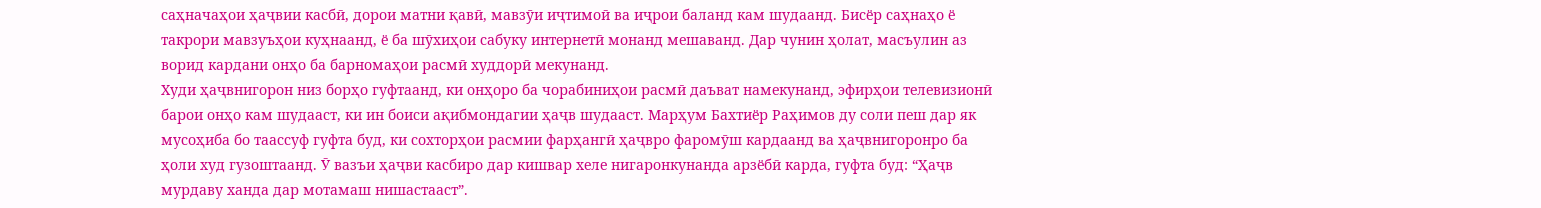саҳначаҳои ҳаҷвии касбӣ, дорои матни қавӣ, мавзӯи иҷтимоӣ ва иҷрои баланд кам шудаанд. Бисёр саҳнаҳо ё такрори мавзуъҳои куҳнаанд, ё ба шӯхиҳои сабуку интернетӣ монанд мешаванд. Дар чунин ҳолат, масъулин аз ворид кардани онҳо ба барномаҳои расмӣ худдорӣ мекунанд.
Худи ҳаҷвнигорон низ борҳо гуфтаанд, ки онҳоро ба чорабиниҳои расмӣ даъват намекунанд, эфирҳои телевизионӣ барои онҳо кам шудааст, ки ин боиси ақибмондагии ҳаҷв шудааст. Марҳум Бахтиёр Раҳимов ду соли пеш дар як мусоҳиба бо таассуф гуфта буд, ки сохторҳои расмии фарҳангӣ ҳаҷвро фаромӯш кардаанд ва ҳаҷвнигоронро ба ҳоли худ гузоштаанд. Ӯ вазъи ҳаҷви касбиро дар кишвар хеле нигаронкунанда арзёбӣ карда, гуфта буд: “Ҳаҷв мурдаву ханда дар мотамаш нишастааст”.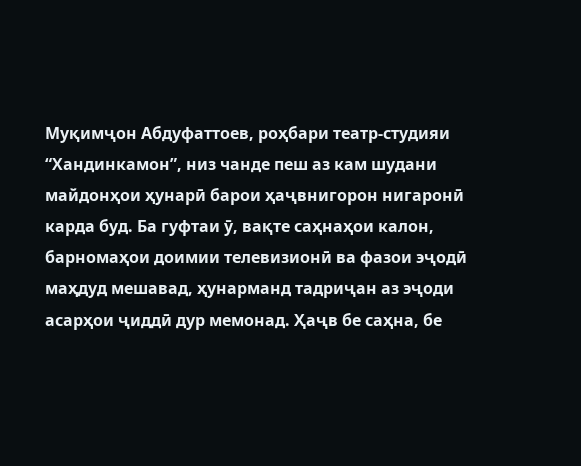Муқимҷон Абдуфаттоев, роҳбари театр-студияи “Хандинкамон”, низ чанде пеш аз кам шудани майдонҳои ҳунарӣ барои ҳаҷвнигорон нигаронӣ карда буд. Ба гуфтаи ӯ, вақте саҳнаҳои калон, барномаҳои доимии телевизионӣ ва фазои эҷодӣ маҳдуд мешавад, ҳунарманд тадриҷан аз эҷоди асарҳои ҷиддӣ дур мемонад. Ҳаҷв бе саҳна, бе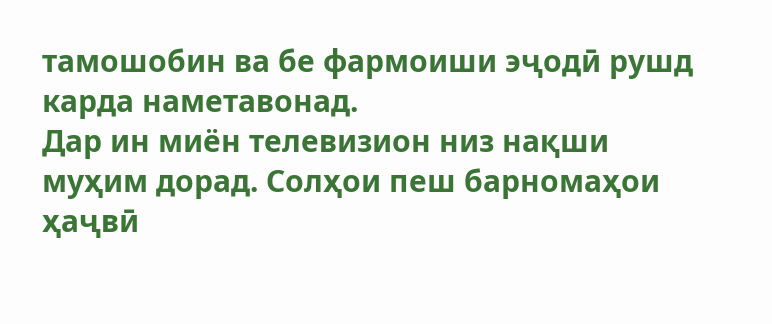тамошобин ва бе фармоиши эҷодӣ рушд карда наметавонад.
Дар ин миён телевизион низ нақши муҳим дорад. Солҳои пеш барномаҳои ҳаҷвӣ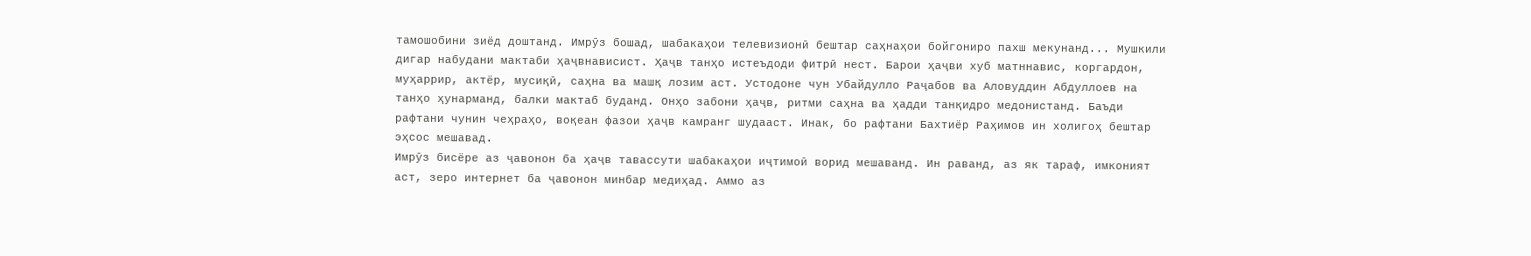тамошобини зиёд доштанд. Имрӯз бошад, шабакаҳои телевизионӣ бештар саҳнаҳои бойгониро пахш мекунанд... Мушкили дигар набудани мактаби ҳаҷвнависист. Ҳаҷв танҳо истеъдоди фитрӣ нест. Барои ҳаҷви хуб матннавис, коргардон, муҳаррир, актёр, мусиқӣ, саҳна ва машқ лозим аст. Устодоне чун Убайдулло Раҷабов ва Аловуддин Абдуллоев на танҳо ҳунарманд, балки мактаб буданд. Онҳо забони ҳаҷв, ритми саҳна ва ҳадди танқидро медонистанд. Баъди рафтани чунин чеҳраҳо, воқеан фазои ҳаҷв камранг шудааст. Инак, бо рафтани Бахтиёр Раҳимов ин холигоҳ бештар эҳсос мешавад.
Имрӯз бисёре аз ҷавонон ба ҳаҷв тавассути шабакаҳои иҷтимоӣ ворид мешаванд. Ин раванд, аз як тараф, имконият аст, зеро интернет ба ҷавонон минбар медиҳад. Аммо аз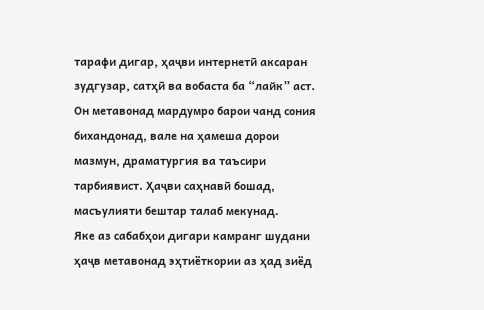тарафи дигар, ҳаҷви интернетӣ аксаран зудгузар, сатҳӣ ва вобаста ба “лайк” аст. Он метавонад мардумро барои чанд сония бихандонад, вале на ҳамеша дорои мазмун, драматургия ва таъсири тарбиявист. Ҳаҷви саҳнавӣ бошад, масъулияти бештар талаб мекунад.
Яке аз сабабҳои дигари камранг шудани ҳаҷв метавонад эҳтиёткории аз ҳад зиёд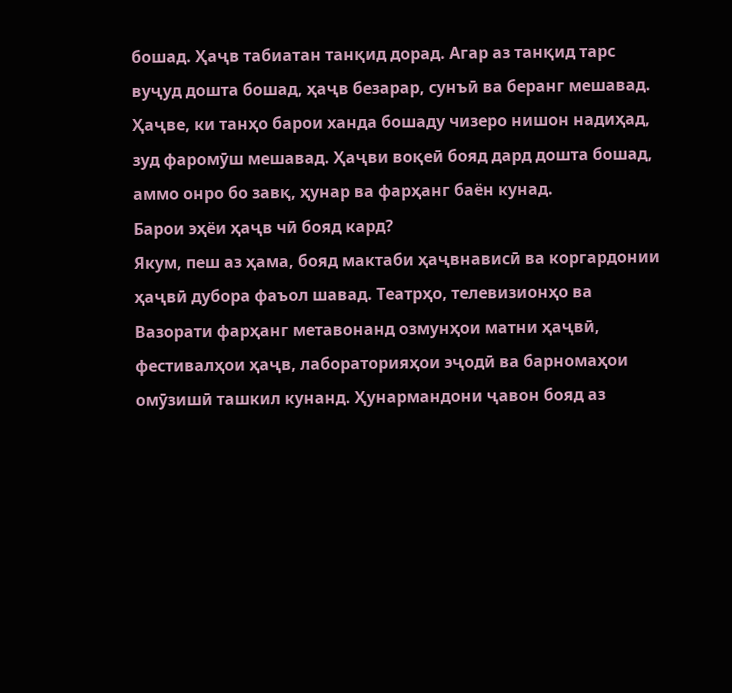бошад. Ҳаҷв табиатан танқид дорад. Агар аз танқид тарс вуҷуд дошта бошад, ҳаҷв безарар, сунъӣ ва беранг мешавад. Ҳаҷве, ки танҳо барои ханда бошаду чизеро нишон надиҳад, зуд фаромӯш мешавад. Ҳаҷви воқеӣ бояд дард дошта бошад, аммо онро бо завқ, ҳунар ва фарҳанг баён кунад.
Барои эҳёи ҳаҷв чӣ бояд кард?
Якум, пеш аз ҳама, бояд мактаби ҳаҷвнависӣ ва коргардонии ҳаҷвӣ дубора фаъол шавад. Театрҳо, телевизионҳо ва Вазорати фарҳанг метавонанд озмунҳои матни ҳаҷвӣ, фестивалҳои ҳаҷв, лабораторияҳои эҷодӣ ва барномаҳои омӯзишӣ ташкил кунанд. Ҳунармандони ҷавон бояд аз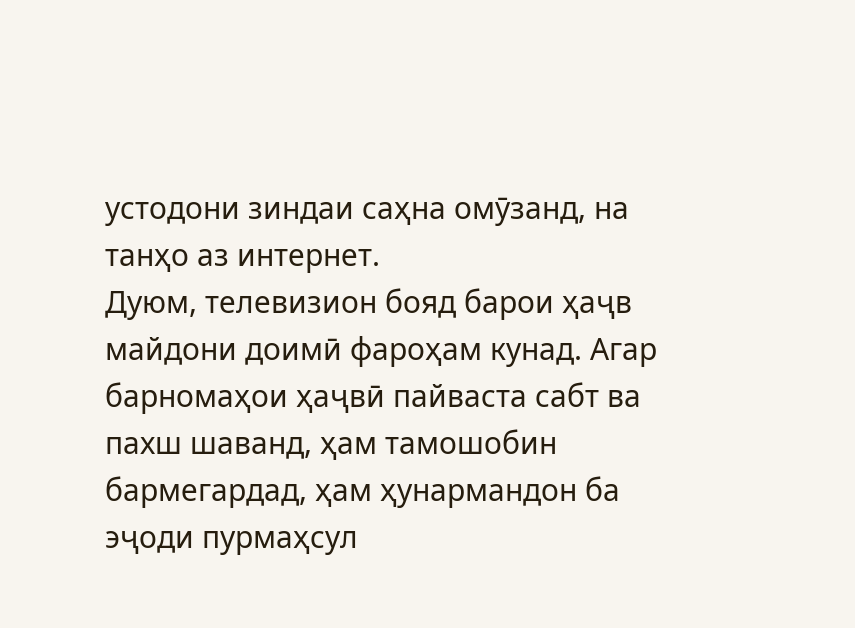устодони зиндаи саҳна омӯзанд, на танҳо аз интернет.
Дуюм, телевизион бояд барои ҳаҷв майдони доимӣ фароҳам кунад. Агар барномаҳои ҳаҷвӣ пайваста сабт ва пахш шаванд, ҳам тамошобин бармегардад, ҳам ҳунармандон ба эҷоди пурмаҳсул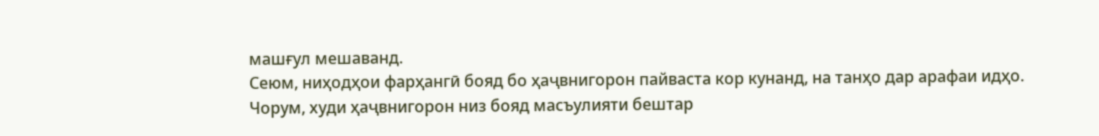машғул мешаванд.
Сеюм, ниҳодҳои фарҳангӣ бояд бо ҳаҷвнигорон пайваста кор кунанд, на танҳо дар арафаи идҳо.
Чорум, худи ҳаҷвнигорон низ бояд масъулияти бештар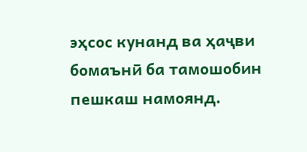эҳсос кунанд ва ҳаҷви бомаънӣ ба тамошобин пешкаш намоянд.